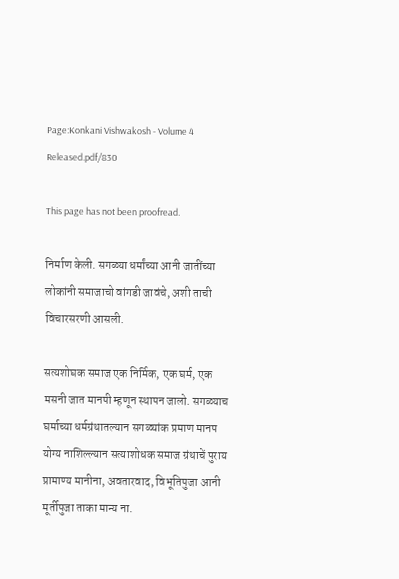Page:Konkani Vishwakosh - Volume 4 Released.pdf/830

This page has not been proofread.

निर्माण केली. सगळ्या धर्मांच्या आनी जातींच्या लोकांनी समाजाचो वांगडी जावंचे, अशी ताची विचारसरणी आसली.

सत्यशोघक समाज एक निर्मिक, एक घर्म, एक मसनी जात मानपी म्हणून स्थापन जालो. सगळ्याच घर्माच्या धर्मग्रंथातल्यान सगळ्यांक प्रमाण मानप योग्य नाशिल्ल्यान सत्याशोधक समाज ग्रंथाचें पुराय प्रामाण्य मानीना, अवतारवाद, विभूतिपुजा आनी मूर्तीपुजा ताका मान्य ना.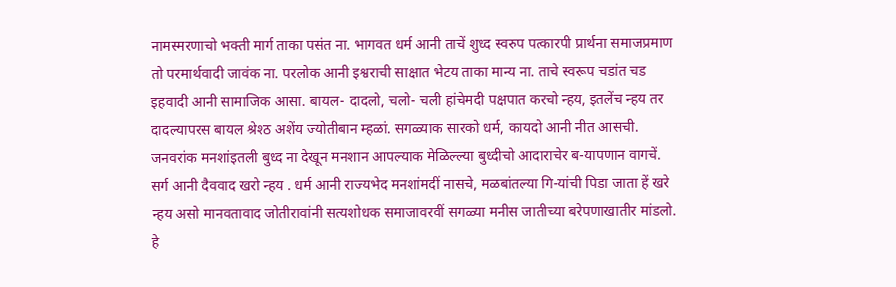नामस्मरणाचो भक्ती मार्ग ताका पसंत ना. भागवत धर्म आनी ताचें शुध्द स्वरुप पत्कारपी प्रार्थना समाजप्रमाण तो परमार्थवादी जावंक ना. परलोक आनी इश्वराची साक्षात भेटय ताका मान्य ना. ताचे स्वरूप चडांत चड इहवादी आनी सामाजिक आसा. बायल- दादलो, चलो- चली हांचेमदी पक्षपात करचो न्हय, इतलेंच न्हय तर दादल्यापरस बायल श्रेश्ठ अशेंय ज्योतीबान म्हळां. सगळ्याक सारको धर्म, कायदो आनी नीत आसची. जनवरांक मनशांइतली बुध्द ना देखून मनशान आपल्याक मेळिल्ल्या बुध्दीचो आदाराचेर ब-यापणान वागचें. सर्ग आनी दैववाद खरो न्हय . धर्म आनी राज्यभेद मनशांमदीं नासचे, मळबांतल्या गि-यांची पिडा जाता हें खरे न्हय असो मानवतावाद जोतीरावांनी सत्यशोधक समाजावरवीं सगळ्या मनीस जातीच्या बरेपणाखातीर मांडलो. हे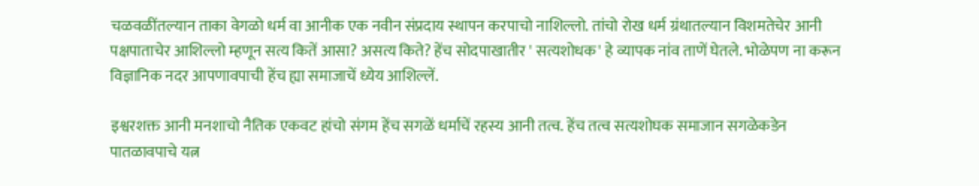चळवळींतल्यान ताका वेगळो धर्म वा आनीक एक नवीन संप्रदाय स्थापन करपाचो नाशिल्लो. तांचो रोख धर्म ग्रंथातल्यान विशमतेचेर आनी पक्षपाताचेर आशिल्लो म्हणून सत्य कितें आसा? असत्य किते? हेंच सोदपाखातीर ' सत्यशोधक' हे व्यापक नांव ताणें घेतले. भोळेपण ना करून विज्ञानिक नदर आपणावपाची हेंच ह्या समाजाचें ध्येय आशिल्लें.

इश्वरशक्त आनी मनशाचो नैतिक एकवट हांचो संगम हेंच सगळें धर्माचें रहस्य आनी तत्व. हेंच तत्व सत्यशोघक समाजान सगळेकडेन पातळावपाचे यत्न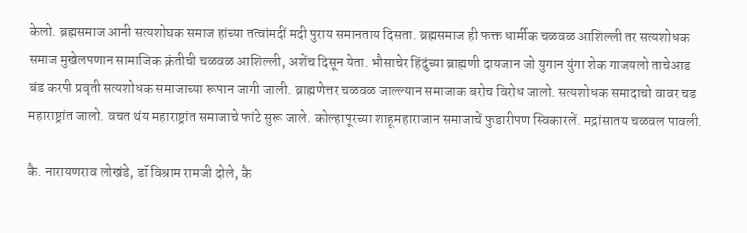केलो. ब्रह्मसमाज आनी सत्यशोघक समाज हांच्या तत्वांमदीं मदी पुराय समानताय दिसता. ब्रह्मसमाज ही फक्त धार्मीक चळवळ आशिल्ली तर सत्यशोधक समाज मुखेलपणान सामाजिक क्रंतीची चळवळ आशिल्ली, अशेंच दिसून येता. भौसाचेर हिंदुंच्या ब्राह्मणी दायजान जो युगान युंगा शेक गाजयलो ताचेआड बंड करपी प्रवृती सत्यशोधक समाजाच्या रूपान जागी जाली. ब्राह्मणेत्तर चळवळ जाल्ल्यान समाजाक बरोच विरोध जालो. सत्यशोधक समादाचो वावर चड महाराष्ट्रांत जालो. वचत थंय महाराष्ट्रांत समाजाचे फांटे सुरू जाले. कोल्हापूरच्या शाहूमहाराजान समाजाचें फुडारीपण स्विकारलें. मद्रांसातय चळवल पावली.

कै. नारायणराव लोखंडे, डॉ विश्राम रामजी दोले, कै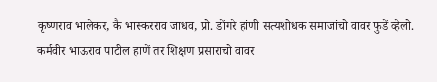कृष्णराव भालेकर, कै भास्करराव जाधव, प्रो. डोंगरे हांणी सत्यशोधक समाजांचो वावर फुडें व्हेलो. कर्मवीर भाऊराव पाटील हाणें तर शिक्षण प्रसाराचो वावर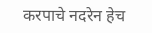करपाचे नदरेन हेच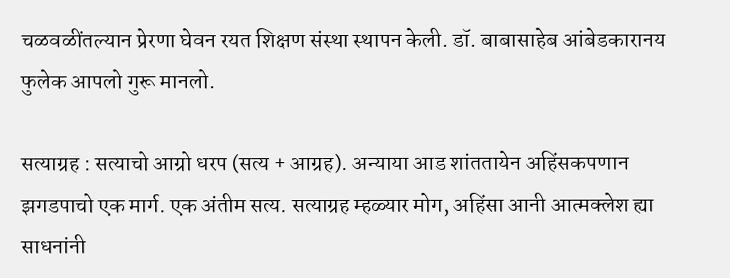चळवळींतल्यान प्रेरणा घेवन रयत शिक्षण संस्था स्थापन केली. डॉ. बाबासाहेब आंबेडकारानय फुलेक आपलो गुरू मानलो.

सत्याग्रह : सत्याचो आग्रो धरप (सत्य + आग्रह). अन्याया आड शांततायेन अहिंसकपणान झगडपाचो एक मार्ग. एक अंतीम सत्य. सत्याग्रह म्हळ्यार मोग, अहिंसा आनी आत्मक्लेश ह्या साधनांनी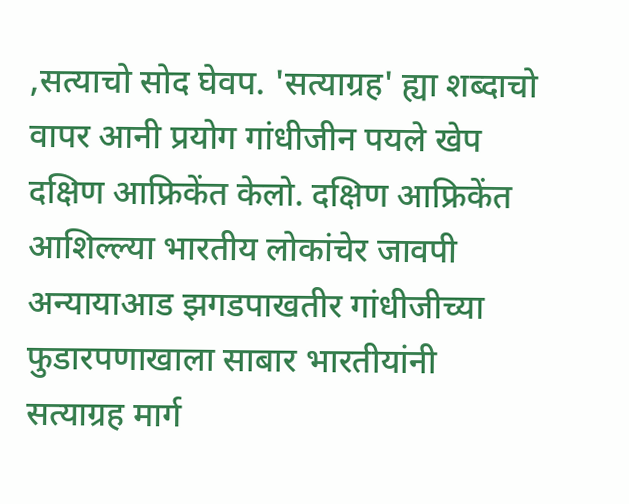,सत्याचो सोद घेवप. 'सत्याग्रह' ह्या शब्दाचो वापर आनी प्रयोग गांधीजीन पयले खेप दक्षिण आफ्रिकेंत केलो. दक्षिण आफ्रिकेंत आशिल्ल्या भारतीय लोकांचेर जावपी अन्यायाआड झगडपाखतीर गांधीजीच्या फुडारपणाखाला साबार भारतीयांनी सत्याग्रह मार्ग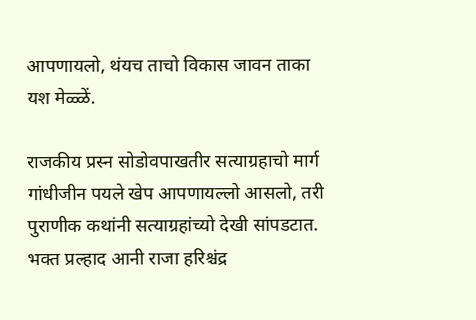आपणायलो, थंयच ताचो विकास जावन ताका यश मेळ्ळें.

राजकीय प्रस्न सोडोवपाखतीर सत्याग्रहाचो मार्ग गांधीजीन पयले खेप आपणायल्लो आसलो, तरी पुराणीक कथांनी सत्याग्रहांच्यो देखी सांपडटात. भक्त प्रल्हाद आनी राजा हरिश्चंद्र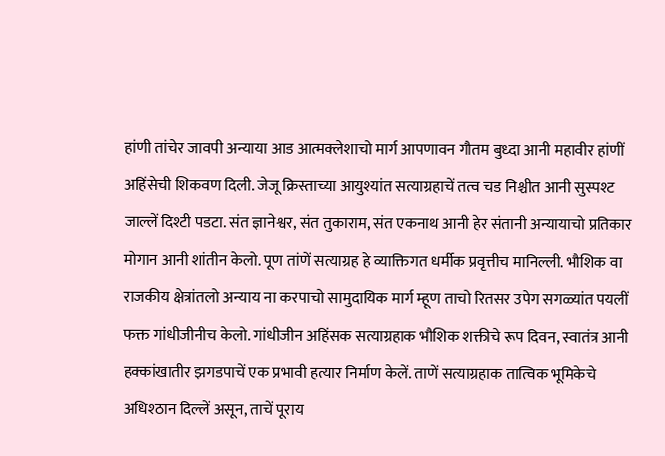हांणी तांचेर जावपी अन्याया आड आत्मक्लेशाचो मार्ग आपणावन गौतम बुध्दा आनी महावीर हांणीं अहिंसेची शिकवण दिली. जेजू क्रिस्ताच्या आयुश्यांत सत्याग्रहाचें तत्व चड निश्चीत आनी सुस्पश्ट जाल्लें दिश्टी पडटा. संत ज्ञानेश्वर, संत तुकाराम, संत एकनाथ आनी हेर संतानी अन्यायाचो प्रतिकार मोगान आनी शांतीन केलो. पूण तांणें सत्याग्रह हे व्याक्तिगत धर्मीक प्रवृत्तीच मानिल्ली. भौशिक वा राजकीय क्षेत्रांतलो अन्याय ना करपाचो सामुदायिक मार्ग म्हूण ताचो रितसर उपेग सगळ्यांत पयलीं फक्त गांधीजीनीच केलो. गांधीजीन अहिंसक सत्याग्रहाक भौशिक शक्तीचे रूप दिवन, स्वातंत्र आनी हक्कांखातीर झगडपाचें एक प्रभावी हत्यार निर्माण केलें. ताणें सत्याग्रहाक तात्विक भूमिकेचे अधिश्ठान दिल्लें असून, ताचें पूराय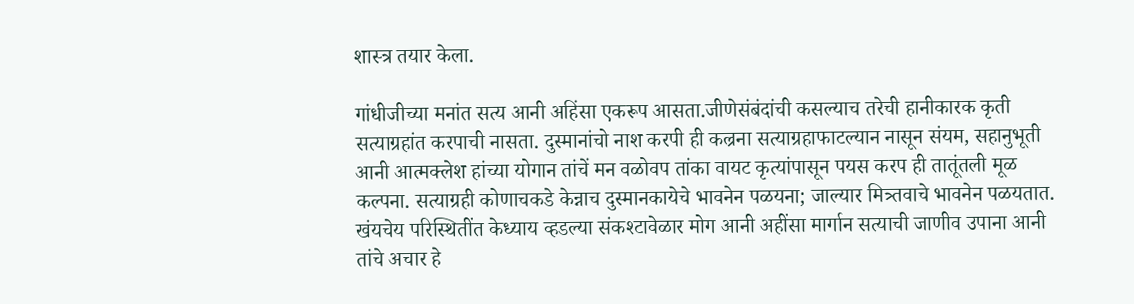शास्त्र तयार केला.

गांधीजीच्या मनांत सत्य आनी अहिंसा एकरूप आसता.जीणेसंबंदांची कसल्याच तरेची हानीकारक कृती सत्याग्रहांत करपाची नासता. दुस्मानांचो नाश करपी ही कल्रना सत्याग्रहाफाटल्यान नासून संयम, सहानुभूती आनी आत्मक्लेश हांच्या योगान तांचें मन वळोवप तांका वायट कृत्यांपासून पयस करप ही तातूंतली मूळ कल्पना. सत्याग्रही कोणाचकडे केन्नाच दुस्मानकायेचे भावनेन पळयना; जाल्यार मित्र्तवाचे भावनेन पळयतात. खंयचेय परिस्थितींत केध्याय व्हडल्या संकश्टावेळार मोग आनी अहींसा मार्गान सत्याची जाणीव उपाना आनी तांचे अचार हे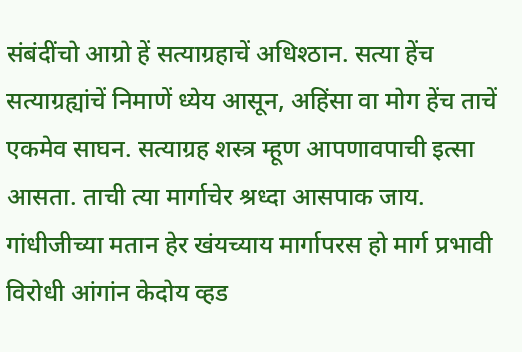संबंदींचो आग्रो हें सत्याग्रहाचें अधिश्ठान. सत्या हेंच सत्याग्रह्यांचें निमाणें ध्येय आसून, अहिंसा वा मोग हेंच ताचें एकमेव साघन. सत्याग्रह शस्त्र म्हूण आपणावपाची इत्सा आसता. ताची त्या मार्गाचेर श्रध्दा आसपाक जाय. गांधीजीच्या मतान हेर खंयच्याय मार्गापरस हो मार्ग प्रभावी विरोधी आंगांन केदोय व्हड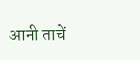आनी ताचें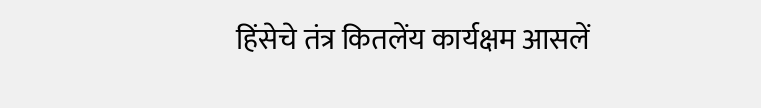हिंसेचे तंत्र कितलेंय कार्यक्षम आसलें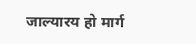जाल्यारय हो मार्ग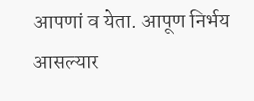आपणां व येता. आपूण निर्भय आसल्यार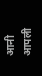आनी आपली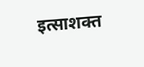इत्साशक्त